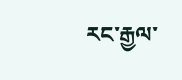རང་རྒྱལ་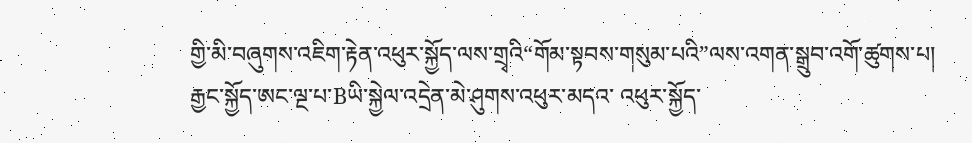གྱི་མི་བཞུགས་འཇིག་རྟེན་འཕུར་སྐྱོད་ལས་གྲྭའི“གོམ་སྟབས་གསུམ་པའི”ལས་འགན་སྒྲུབ་འགོ་ཚུགས་པ།
རྒྱང་སྐྱོད་ཨང་ལྔ་པ་Bཡི་སྐྱེལ་འདྲེན་མེ་ཤུགས་འཕུར་མདའ་ འཕུར་སྐྱོད་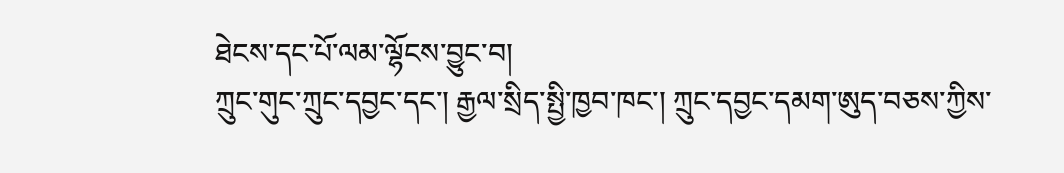ཐེངས་དང་པོ་ལམ་ལྷོངས་བྱུང་བ།
ཀྲུང་གུང་ཀྲུང་དབྱང་དང་། རྒྱལ་སྲིད་སྤྱི་ཁྱབ་ཁང་། ཀྲུང་དབྱང་དམག་ཨུད་བཅས་ཀྱིས་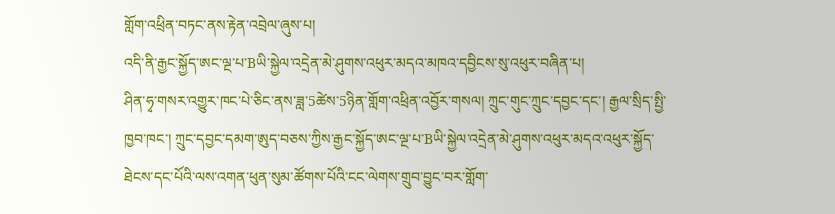གློག་འཕྲིན་བཏང་ནས་རྟེན་འབྲེལ་ཞུས་པ།
འདི་ནི་རྒྱང་སྐྱོད་ཨང་ལྔ་པ་Bཡི་སྐྱེལ་འདྲེན་མེ་ཤུགས་འཕུར་མདའ་མཁའ་དབྱིངས་སུ་འཕུར་བཞིན་པ།
ཤིན་ཧྭ་གསར་འགྱུར་ཁང་པེ་ཅིང་ནས་ཟླ་5ཚེས་5ཉིན་གློག་འཕྲིན་འབྱོར་གསལ། ཀྲུང་གུང་ཀྲུང་དབྱང་དང་། རྒྱལ་སྲིད་སྤྱི་ཁྱབ་ཁང་། ཀྲུང་དབྱང་དམག་ཨུད་བཅས་ཀྱིས་རྒྱང་སྐྱོད་ཨང་ལྔ་པ་Bཡི་སྐྱེལ་འདྲེན་མེ་ཤུགས་འཕུར་མདའ་འཕུར་སྐྱོད་ཐེངས་དང་པོའི་ལས་འགན་ཕུན་སུམ་ཚོགས་པོའི་ངང་ལེགས་གྲུབ་བྱུང་བར་གློག་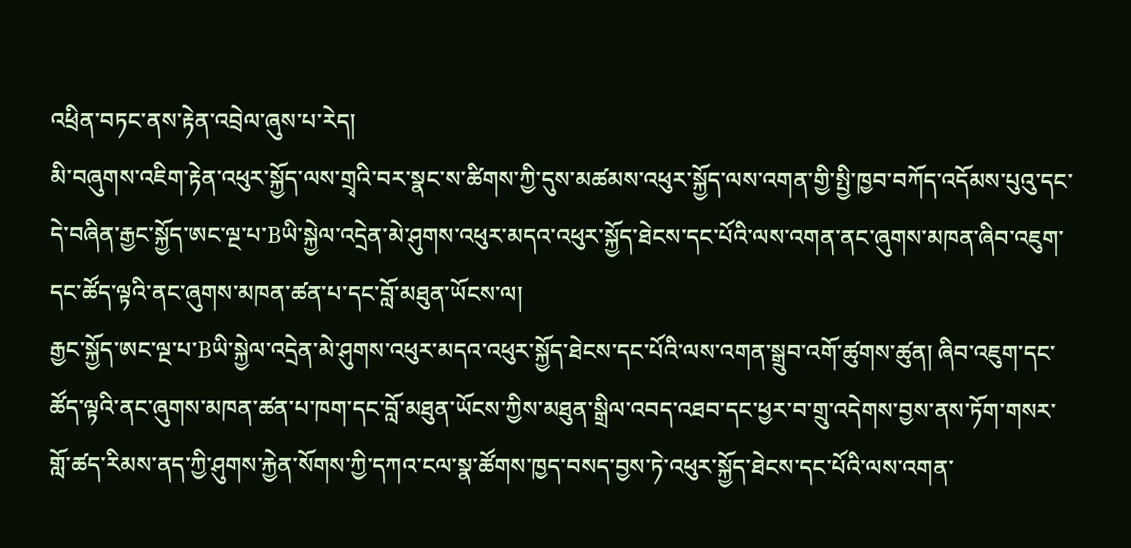འཕྲིན་བཏང་ནས་རྟེན་འབྲེལ་ཞུས་པ་རེད།
མི་བཞུགས་འཇིག་རྟེན་འཕུར་སྐྱོད་ལས་གྲྭའི་བར་སྣང་ས་ཚིགས་ཀྱི་དུས་མཚམས་འཕུར་སྐྱོད་ལས་འགན་གྱི་སྤྱི་ཁྱབ་བཀོད་འདོམས་པུའུ་དང་དེ་བཞིན་རྒྱང་སྐྱོད་ཨང་ལྔ་པ་Bཡི་སྐྱེལ་འདྲེན་མེ་ཤུགས་འཕུར་མདའ་འཕུར་སྐྱོད་ཐེངས་དང་པོའི་ལས་འགན་ནང་ཞུགས་མཁན་ཞིབ་འཇུག་དང་ཚོད་ལྟའི་ནང་ཞུགས་མཁན་ཚན་པ་དང་བློ་མཐུན་ཡོངས་ལ།
རྒྱང་སྐྱོད་ཨང་ལྔ་པ་Bཡི་སྐྱེལ་འདྲེན་མེ་ཤུགས་འཕུར་མདའ་འཕུར་སྐྱོད་ཐེངས་དང་པོའི་ལས་འགན་སྒྲུབ་འགོ་ཚུགས་ཚུན། ཞིབ་འཇུག་དང་ཚོད་ལྟའི་ནང་ཞུགས་མཁན་ཚན་པ་ཁག་དང་བློ་མཐུན་ཡོངས་ཀྱིས་མཐུན་སྒྲིལ་འབད་འཐབ་དང་ཕྱར་བ་གྲུ་འདེགས་བྱས་ནས་ཏོག་གསར་གློ་ཚད་རིམས་ནད་ཀྱི་ཤུགས་རྐྱེན་སོགས་ཀྱི་དཀའ་ངལ་སྣ་ཚོགས་ཁྱད་བསད་བྱས་ཏེ་འཕུར་སྐྱོད་ཐེངས་དང་པོའི་ལས་འགན་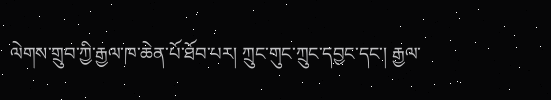ལེགས་གྲུབ་ཀྱི་རྒྱལ་ཁ་ཆེན་པོ་ཐོབ་པར། ཀྲུང་གུང་ཀྲུང་དབྱང་དང་། རྒྱལ་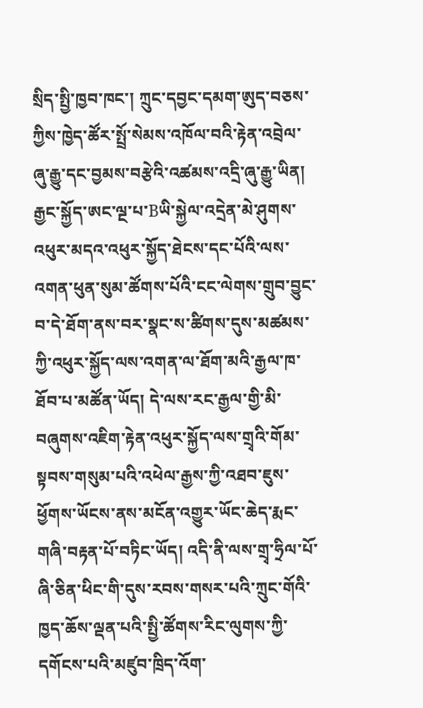སྲིད་སྤྱི་ཁྱབ་ཁང་། ཀྲུང་དབྱང་དམག་ཨུད་བཅས་ཀྱིས་ཁྱེད་ཚོར་སྤྲོ་སེམས་འཁོལ་བའི་རྟེན་འབྲེལ་ཞུ་རྒྱུ་དང་བྱམས་བརྩེའི་འཚམས་འདྲི་ཞུ་རྒྱུ་ཡིན།
རྒྱང་སྐྱོད་ཨང་ལྔ་པ་Bཡི་སྐྱེལ་འདྲེན་མེ་ཤུགས་འཕུར་མདའ་འཕུར་སྐྱོད་ཐེངས་དང་པོའི་ལས་འགན་ཕུན་སུམ་ཚོགས་པོའི་ངང་ལེགས་གྲུབ་བྱུང་བ་དེ་ཐོག་ནས་བར་སྣང་ས་ཚིགས་དུས་མཚམས་ཀྱི་འཕུར་སྐྱོད་ལས་འགན་ལ་ཐོག་མའི་རྒྱལ་ཁ་ཐོབ་པ་མཚོན་ཡོད། དེ་ལས་རང་རྒྱལ་གྱི་མི་བཞུགས་འཇིག་རྟེན་འཕུར་སྐྱོད་ལས་གྲྭའི་གོམ་སྟབས་གསུམ་པའི་འཕེལ་རྒྱས་ཀྱི་འཐབ་ཇུས་ཕྱོགས་ཡོངས་ནས་མངོན་འགྱུར་ཡོང་ཆེད་རྨང་གཞི་བརྟན་པོ་བཏིང་ཡོད། འདི་ནི་ལས་གྲྭ་ཧྲིལ་པོ་ཞི་ཅིན་ཕིང་གི་དུས་རབས་གསར་པའི་ཀྲུང་གོའི་ཁྱད་ཆོས་ལྡན་པའི་སྤྱི་ཚོགས་རིང་ལུགས་ཀྱི་དགོངས་པའི་མཛུབ་ཁྲིད་འོག་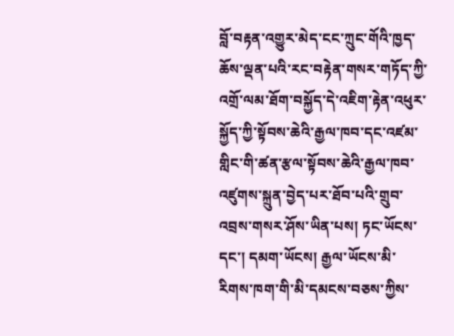བློ་བརྟན་འགྱུར་མེད་ངང་ཀྲུང་གོའི་ཁྱད་ཆོས་ལྡན་པའི་རང་བརྟེན་གསར་གཏོད་ཀྱི་འགྲོ་ལམ་ཐོག་བསྐྱོད་དེ་འཇིག་རྟེན་འཕུར་སྐྱོད་ཀྱི་སྟོབས་ཆེའི་རྒྱལ་ཁབ་དང་འཛམ་གླིང་གི་ཚན་རྩལ་སྟོབས་ཆེའི་རྒྱལ་ཁབ་འཛུགས་སྐྲུན་བྱེད་པར་ཐོབ་པའི་གྲུབ་འབྲས་གསར་ཤོས་ཡིན་པས། ཏང་ཡོངས་དང་། དམག་ཡོངས། རྒྱལ་ཡོངས་མི་རིགས་ཁག་གི་མི་དམངས་བཅས་ཀྱིས་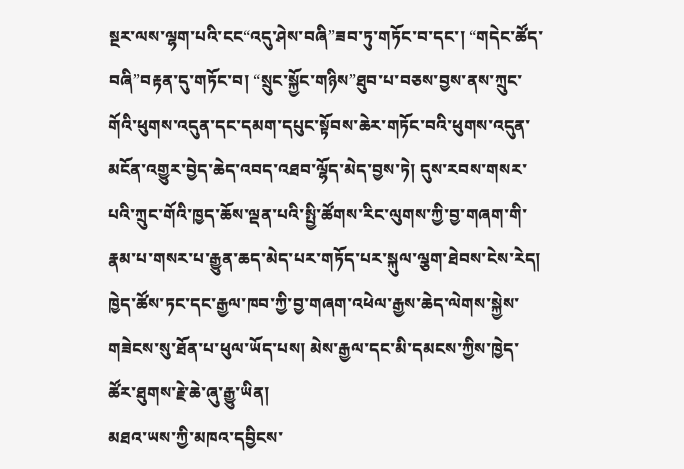སྔར་ལས་ལྷག་པའི་ངང“འདུ་ཤེས་བཞི”ཟབ་ཏུ་གཏོང་བ་དང་། “གདེང་ཚོད་བཞི”བརྟན་དུ་གཏོང་བ། “སྲུང་སྐྱོང་གཉིས”ཐུབ་པ་བཅས་བྱས་ནས་ཀྲུང་གོའི་ཕུགས་འདུན་དང་དམག་དཔུང་སྟོབས་ཆེར་གཏོང་བའི་ཕུགས་འདུན་མངོན་འགྱུར་བྱེད་ཆེད་འབད་འཐབ་ལྷོད་མེད་བྱས་ཏེ། དུས་རབས་གསར་པའི་ཀྲུང་གོའི་ཁྱད་ཆོས་ལྡན་པའི་སྤྱི་ཚོགས་རིང་ལུགས་ཀྱི་བྱ་གཞག་གི་རྣམ་པ་གསར་པ་རྒྱུན་ཆད་མེད་པར་གཏོད་པར་སྐུལ་ལྕག་ཐེབས་ངེས་རེད། ཁྱེད་ཚོས་ཏང་དང་རྒྱལ་ཁབ་ཀྱི་བྱ་གཞག་འཕེལ་རྒྱས་ཆེད་ལེགས་སྐྱེས་གཟེངས་སུ་ཐོན་པ་ཕུལ་ཡོད་པས། མེས་རྒྱལ་དང་མི་དམངས་ཀྱིས་ཁྱེད་ཚོར་ཐུགས་རྗེ་ཆེ་ཞུ་རྒྱུ་ཡིན།
མཐའ་ཡས་ཀྱི་མཁའ་དབྱིངས་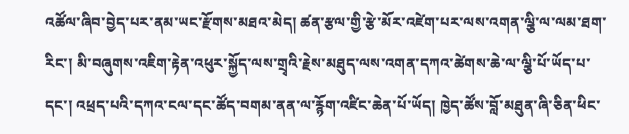འཚོལ་ཞིབ་བྱེད་པར་ནམ་ཡང་རྫོགས་མཐའ་མེད། ཚན་རྩལ་གྱི་རྩེ་མོར་འཛེག་པར་ལས་འགན་ལྕི་ལ་ལམ་ཐག་རིང་། མི་བཞུགས་འཇིག་རྟེན་འཕུར་སྐྱོད་ལས་གྲྭའི་རྗེས་མཐུད་ལས་འགན་དཀའ་ཚེགས་ཆེ་ལ་ལྕི་པོ་ཡོད་པ་དང་། འཕྲད་པའི་དཀའ་ངལ་དང་ཚོད་བགམ་ནན་ལ་རྙོག་འཛིང་ཆེན་པོ་ཡོད། ཁྱེད་ཚོས་བློ་མཐུན་ཞི་ཅིན་ཕིང་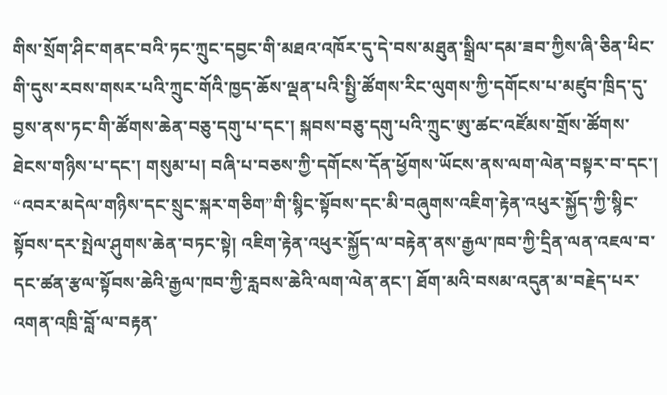གིས་སྲོག་ཤིང་གནང་བའི་ཏང་ཀྲུང་དབྱང་གི་མཐའ་འཁོར་དུ་དེ་བས་མཐུན་སྒྲིལ་དམ་ཟབ་ཀྱིས་ཞི་ཅིན་ཕིང་གི་དུས་རབས་གསར་པའི་ཀྲུང་གོའི་ཁྱད་ཆོས་ལྡན་པའི་སྤྱི་ཚོགས་རིང་ལུགས་ཀྱི་དགོངས་པ་མཛུབ་ཁྲིད་དུ་བྱས་ནས་ཏང་གི་ཚོགས་ཆེན་བཅུ་དགུ་པ་དང་། སྐབས་བཅུ་དགུ་པའི་ཀྲུང་ཨུ་ཚང་འཛོམས་གྲོས་ཚོགས་ཐེངས་གཉིས་པ་དང་། གསུམ་པ། བཞི་པ་བཅས་ཀྱི་དགོངས་དོན་ཕྱོགས་ཡོངས་ནས་ལག་ལེན་བསྟར་བ་དང་། “འབར་མདེལ་གཉིས་དང་སྲུང་སྐར་གཅིག”གི་སྙིང་སྟོབས་དང་མི་བཞུགས་འཇིག་རྟེན་འཕུར་སྐྱོད་ཀྱི་སྙིང་སྟོབས་དར་སྤེལ་ཤུགས་ཆེན་བཏང་སྟེ། འཇིག་རྟེན་འཕུར་སྐྱོད་ལ་བརྟེན་ནས་རྒྱལ་ཁབ་ཀྱི་དྲིན་ལན་འཇལ་བ་དང་ཚན་རྩལ་སྟོབས་ཆེའི་རྒྱལ་ཁབ་ཀྱི་རླབས་ཆེའི་ལག་ལེན་ནང་། ཐོག་མའི་བསམ་འདུན་མ་བརྗེད་པར་འགན་འཁྲི་བློ་ལ་བརྟན་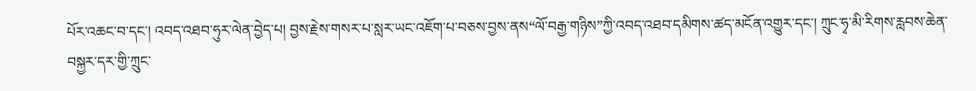པོར་འཆང་བ་དང་། འབད་འཐབ་ཧུར་ལེན་བྱེད་པ། བྱས་རྗེས་གསར་པ་སླར་ཡང་འཇོག་པ་བཅས་བྱས་ནས“ལོ་བརྒྱ་གཉིས”ཀྱི་འབད་འཐབ་དམིགས་ཚད་མངོན་འགྱུར་དང་། ཀྲུང་ཧྭ་མི་རིགས་རླབས་ཆེན་བསྐྱར་དར་གྱི་ཀྲུང་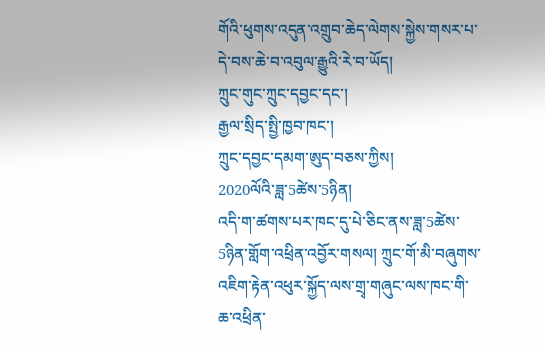གོའི་ཕུགས་འདུན་འགྲུབ་ཆེད་ལེགས་སྐྱེས་གསར་པ་དེ་བས་ཆེ་བ་འབུལ་རྒྱུའི་རེ་བ་ཡོད།
ཀྲུང་གུང་ཀྲུང་དབྱང་དང་།
རྒྱལ་སྲིད་སྤྱི་ཁྱབ་ཁང་།
ཀྲུང་དབྱང་དམག་ཨུད་བཅས་ཀྱིས།
2020ལོའི་ཟླ་5ཚེས་5ཉིན།
འདི་ག་ཚགས་པར་ཁང་དུ་པེ་ཅིང་ནས་ཟླ་5ཚེས་5ཉིན་གློག་འཕྲིན་འབྱོར་གསལ། ཀྲུང་གོ་མི་བཞུགས་འཇིག་རྟེན་འཕུར་སྐྱོད་ལས་གྲྭ་གཞུང་ལས་ཁང་གི་ཆ་འཕྲིན་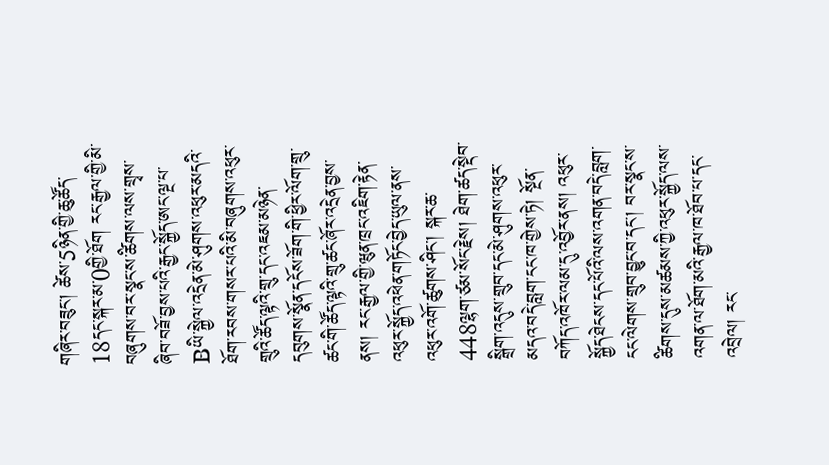གཞིར་བཟུང་། ཚེས་5ཉིན་གྱི་ཆུ་ཚོད་18དང་སྐར་མ་0གྱི་ཐོག རང་རྒྱལ་གྱི་མི་བཞུགས་བར་སྣང་ས་ཚིགས་ལས་གྲྭས་ཞིབ་བཟོ་བྱས་པའི་རྒྱང་སྐྱོད་ཨང་ལྔ་པ་Bཡི་སྐྱེལ་འདྲེན་མེ་ཤུགས་འཕུར་མདའི་ཐོག་རབས་གསར་པའི་མི་བཞུགས་འཕུར་གྲུའི་ཚོད་ལྟའི་གྲུ་དང་འཇམ་མཉེན་དབུགས་སྣོན་དངོས་ཟོག་གི་ཕྱིར་ལོག་གྲུ་ཚང་གི་ཚོད་ལྟའི་གྲུ་ཚང་ཞོར་འདྲེན་བྱས་ནས། རང་རྒྱལ་གྱི་ཝུན་ཁྲང་འཇིག་རྟེན་འཕུར་སྐྱོད་འཕེན་གཏོང་བྱེད་ཡུལ་ནས་འཕུར་འགོ་ཚུགས་ཤིང་། སྐར་ཆ་448ལྷག་ཙམ་སོང་རྗེས། ཐེག་ཚད་སྡེབ་སྒྲིག་འདུས་གྲུབ་དང་མེ་ཤུགས་འཕུར་མདའ་བདེ་བླག་ངང་ཁ་གྱེས་ཏེ། སྔོན་བཀོད་འཁོར་ལམ་དུ་འབྱོར་ནས། འཕུར་སྐྱོད་ཐེངས་དང་པོའི་ལས་འགན་བདེ་བླག་ངང་ལེགས་གྲུབ་བྱུང་བ་དང་། བར་སྣང་ས་ཚིགས་དུས་མཚམས་ཀྱི་འཕུར་སྐྱོད་ལས་འགན་ལ་ཐོག་མའི་རྒྱལ་ཁ་ཐོབ་པ་དང་འབྲེལ། རང་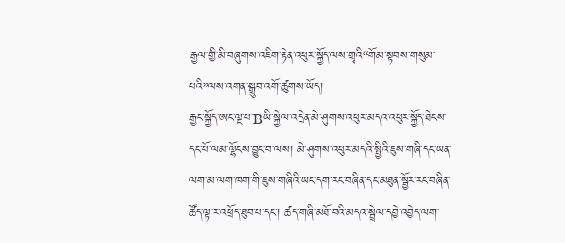རྒྱལ་གྱི་མི་བཞུགས་འཇིག་རྟེན་འཕུར་སྐྱོད་ལས་གྲྭའི“གོམ་སྟབས་གསུམ་པའི”ལས་འགན་སྒྲུབ་འགོ་ཚུགས་ཡོད།
རྒྱང་སྐྱོད་ཨང་ལྔ་པ་Bཡི་སྐྱེལ་འདྲེན་མེ་ཤུགས་འཕུར་མདའ་འཕུར་སྐྱོད་ཐེངས་དང་པོ་ལམ་ལྷོངས་བྱུང་བ་ལས། མེ་ཤུགས་འཕུར་མདའི་སྤྱིའི་ཇུས་གཞི་དང་ཡན་ལག་མ་ལག་ཁག་གི་ཇུས་གཞིའི་ཡང་དག་རང་བཞིན་དང་མཐུན་སྦྱོར་རང་བཞིན་ཚོད་ལྟ་ར་འཕྲོད་ཐུབ་པ་དང་། ཚད་གཞི་མཐོ་བའི་མདའ་སྦྲེལ་དབྱེ་འབྱེད་ལག་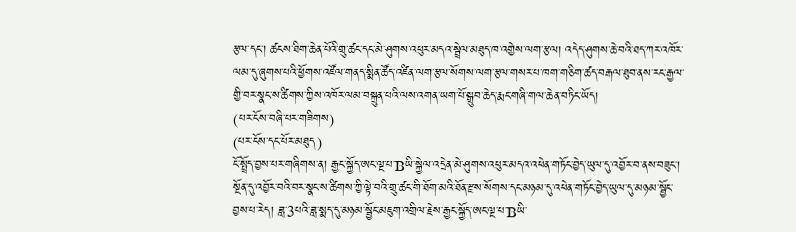རྩལ་དང་། ཚངས་ཐིག་ཆེན་པོའི་གྲུ་ཚང་དང་མེ་ཤུགས་འཕུར་མདའ་སྦྲེལ་མཐུད་ཁ་འགྱེས་ལག་རྩལ། འདེད་ཤུགས་ཆེ་བའི་ཐད་ཀར་འཁོར་ལམ་དུ་ཞུགས་པའི་ཕྱོགས་འཛོལ་གནད་སྨིན་ཚོད་འཛིན་ལག་རྩལ་སོགས་ལག་རྩལ་གསར་པ་ཁག་གཅིག་ཚད་བརྒལ་ཐུབ་ནས་རང་རྒྱལ་གྱི་བར་སྣང་ས་ཚིགས་ཀྱིས་འཁོར་ལམ་བསྐྲུན་པའི་ལས་འགན་ཡག་པོ་སྒྲུབ་ཆེད་རྨང་གཞི་གལ་ཆེན་བཏིང་ཡོད།
(པར་ངོས་བཞི་པར་གཟིགས)
(པར་ངོས་དང་པོར་མཐུད)
ངོ་སྤྲོད་བྱས་པར་གཞིགས་ན། རྒྱང་སྐྱོད་ཨང་ལྔ་པ་Bཡི་སྐྱེལ་འདྲེན་མེ་ཤུགས་འཕུར་མདའ་འཕེན་གཏོང་བྱེད་ཡུལ་དུ་འབྱོར་བ་ནས་བཟུང་། སྔོན་དུ་འབྱོར་བའི་བར་སྣང་ས་ཚིགས་ཀྱི་ལྟེ་བའི་གྲུ་ཚང་གི་ཐོག་མའི་ཐོན་རྫས་སོགས་དང་མཉམ་དུ་འཕེན་གཏོང་བྱེད་ཡུལ་དུ་མཉམ་སྦྱོང་བྱས་པ་རེད། ཟླ་3པའི་ཟླ་སྨད་དུ་མཉམ་སྦྱོང་མཇུག་འགྲིལ་རྗེས་རྒྱང་སྐྱོད་ཨང་ལྔ་པ་Bཡི་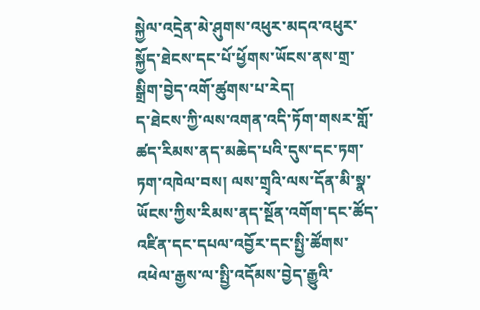སྐྱེལ་འདྲེན་མེ་ཤུགས་འཕུར་མདའ་འཕུར་སྐྱོད་ཐེངས་དང་པོ་ཕྱོགས་ཡོངས་ནས་གྲ་སྒྲིག་བྱེད་འགོ་ཚུགས་པ་རེད།
ད་ཐེངས་ཀྱི་ལས་འགན་འདི་ཏོག་གསར་གློ་ཚད་རིམས་ནད་མཆེད་པའི་དུས་དང་ཏག་ཏག་འཁེལ་བས། ལས་གྲྭའི་ལས་དོན་མི་སྣ་ཡོངས་ཀྱིས་རིམས་ནད་སྔོན་འགོག་དང་ཚོད་འཛིན་དང་དཔལ་འབྱོར་དང་སྤྱི་ཚོགས་འཕེལ་རྒྱས་ལ་སྤྱི་འདོམས་བྱེད་རྒྱུའི་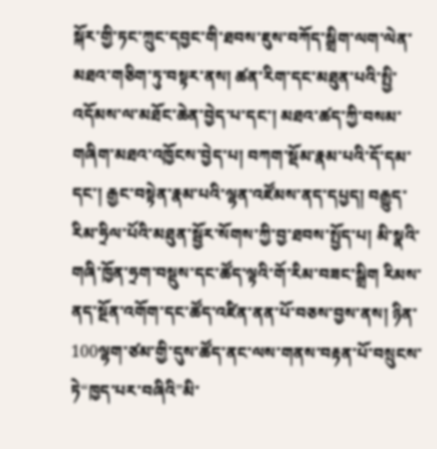སྐོར་གྱི་ཏང་ཀྲུང་དབྱང་གི་ཐབས་ཇུས་བཀོད་སྒྲིག་ལག་ལེན་མཐའ་གཅིག་ཏུ་བསྟར་ནས། ཚན་རིག་དང་མཐུན་པའི་སྤྱི་འདོམས་ལ་མཐོང་ཆེན་བྱེད་པ་དང་། མཐའ་ཚད་ཀྱི་བསམ་གཞིག་མཐའ་འཁྱོངས་བྱེད་པ། བཀག་སྡོམ་རྣམ་པའི་དོ་དམ་དང་། རྒྱང་བསྟེན་རྣམ་པའི་ལྷན་འཛོམས་ནད་དཔྱད། བརྒྱུད་རིམ་ཧྲིལ་པོའི་མཐུན་སྦྱོར་སོགས་ཀྱི་བྱ་ཐབས་སྤྱོད་པ། མི་སྣའི་གཞི་ཁྱོན་ཧྲག་བསྡུས་དང་ཚོད་ལྟའི་གོ་རིམ་བཟང་སྒྲིག རིམས་ནད་སྔོན་འགོག་དང་ཚོད་འཛིན་ནན་པོ་བཅས་བྱས་ནས། ཉིན་100ལྷག་ཙམ་གྱི་དུས་ཚོད་ནང་ལས་གནས་བརྟན་པོ་བསྲུངས་ཏེ“ཁྱད་པར་བཞིའི”མི་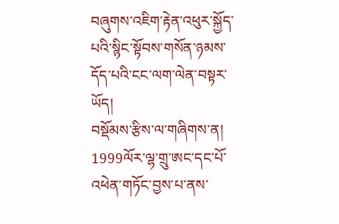བཞུགས་འཇིག་རྟེན་འཕུར་སྐྱོད་པའི་སྙིང་སྟོབས་གསོན་ཉམས་དོད་པའི་ངང་ལག་ལེན་བསྟར་ཡོད།
བསྡོམས་རྩིས་ལ་གཞིགས་ན། 1999ལོར་ལྷ་གྲུ་ཨང་དང་པོ་འཕེན་གཏོང་བྱས་པ་ནས་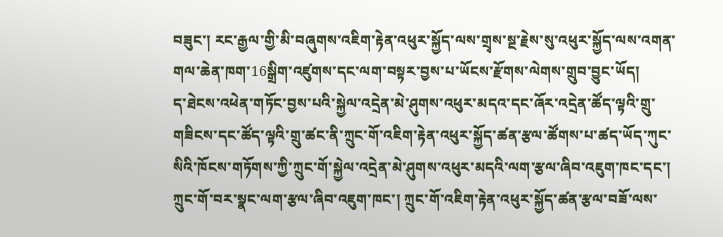བཟུང་། རང་རྒྱལ་གྱི་མི་བཞུགས་འཇིག་རྟེན་འཕུར་སྐྱོད་ལས་གྲྭས་སྔ་རྗེས་སུ་འཕུར་སྐྱོད་ལས་འགན་གལ་ཆེན་ཁག་16སྒྲིག་འཛུགས་དང་ལག་བསྟར་བྱས་པ་ཡོངས་རྫོགས་ལེགས་གྲུབ་བྱུང་ཡོད།
ད་ཐེངས་འཕེན་གཏོང་བྱས་པའི་སྐྱེལ་འདྲེན་མེ་ཤུགས་འཕུར་མདའ་དང་ཞོར་འདྲེན་ཚོད་ལྟའི་གྲུ་གཟིངས་དང་ཚོད་ལྟའི་གྲུ་ཚང་ནི་ཀྲུང་གོ་འཇིག་རྟེན་འཕུར་སྐྱོད་ཚན་རྩལ་ཚོགས་པ་ཚད་ཡོད་ཀུང་སིའི་ཁོངས་གཏོགས་ཀྱི་ཀྲུང་གོ་སྐྱེལ་འདྲེན་མེ་ཤུགས་འཕུར་མདའི་ལག་རྩལ་ཞིབ་འཇུག་ཁང་དང་། ཀྲུང་གོ་བར་སྣང་ལག་རྩལ་ཞིབ་འཇུག་ཁང་། ཀྲུང་གོ་འཇིག་རྟེན་འཕུར་སྐྱོད་ཚན་རྩལ་བཟོ་ལས་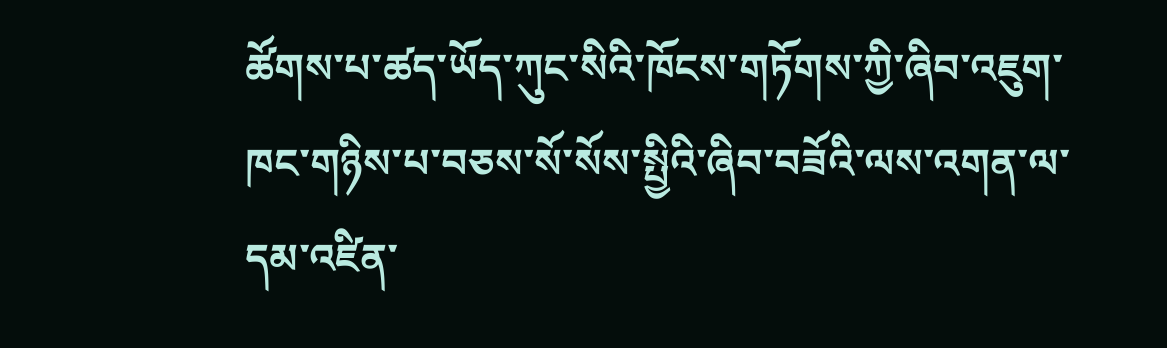ཚོགས་པ་ཚད་ཡོད་ཀུང་སིའི་ཁོངས་གཏོགས་ཀྱི་ཞིབ་འཇུག་ཁང་གཉིས་པ་བཅས་སོ་སོས་སྤྱིའི་ཞིབ་བཟོའི་ལས་འགན་ལ་དམ་འཛིན་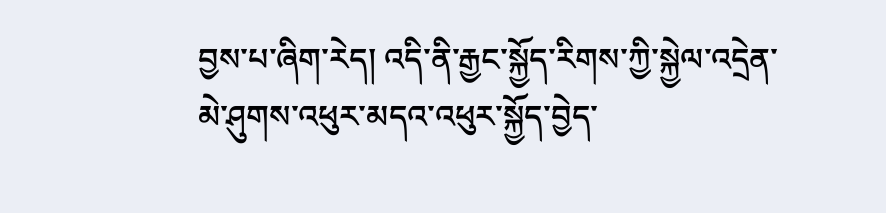བྱས་པ་ཞིག་རེད། འདི་ནི་རྒྱང་སྐྱོད་རིགས་ཀྱི་སྐྱེལ་འདྲེན་མེ་ཤུགས་འཕུར་མདའ་འཕུར་སྐྱོད་བྱེད་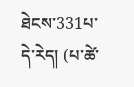ཐེངས་331པ་དེ་རེད། (པ་ཚེ་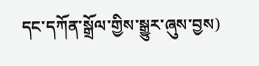དང་དཀོན་སྒྲོལ་གྱིས་སྒྱུར་ཞུས་བྱས)